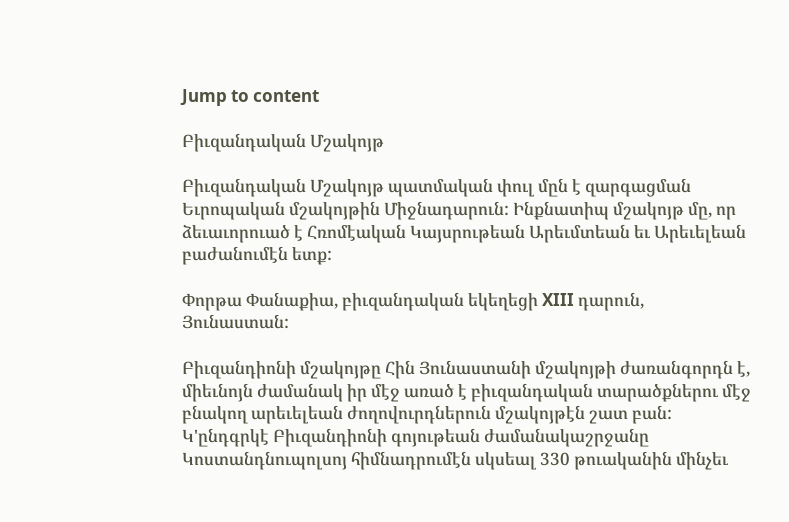Jump to content

Բիւզանդական Մշակոյթ

Բիւզանդական Մշակոյթ պատմական փուլ մըն է զարգացման Եւրոպական մշակոյթին Միջնադարուն: Ինքնատիպ մշակոյթ մը, որ ձեւաւորուած է Հռոմէական Կայսրութեան Արեւմտեան եւ Արեւելեան բաժանումէն ետք:

Փորթա Փանաքիա, բիւզանդական եկեղեցի XIII դարուն, Յունաստան:

Բիւզանդիոնի մշակոյթը Հին Յունաստանի մշակոյթի ժառանգորդն է, միեւնոյն ժամանակ իր մէջ առած է բիւզանդական տարածքներու մէջ բնակող արեւելեան ժողովուրդներուն մշակոյթէն շատ բան: Կ'ընդգրկէ Բիւզանդիոնի գոյութեան ժամանակաշրջանը Կոստանդնուպոլսոյ հիմնադրումէն սկսեալ 330 թուականին մինչեւ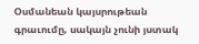Օսմանեան կայսրութեան գրաւումը, սակայն չունի յստակ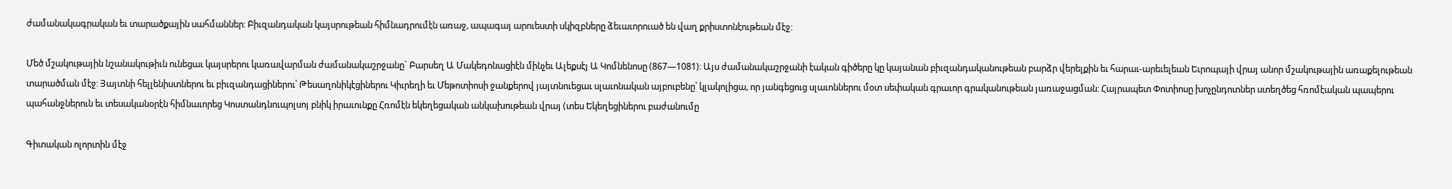ժամանակագրական եւ տարածքային սահմաններ: Բիւզանդական կայսրութեան հիմնադրումէն առաջ, ապագայ արուեստի սկիզբները ձեւաւորուած են վաղ քրիստոնէութեան մէջ:

Մեծ մշակութային նշանակութիւն ունեցաւ կայսրերու կառավարման ժամանակաշրջանը` Բարսեղ Ա Մակեդոնացիէն մինչեւ Ալեքսէյ Ա Կոմնենոսը (867—1081): Այս ժամանակաշրջանի էական գիծերը կը կայանան բիւզանդականութեան բարձր վերելքին եւ հարաւ-արեւելեան Եւրոպայի վրայ անոր մշակութային առաքելութեան տարածման մէջ: Յայտնի հելլենիստներու եւ բիւզանդացիներու՝ Թեսաղոնիկէցիներու Կիւրեղի եւ Մեթոտիոսի ջանքերով յայտնուեցաւ սլաւոնական այբուբենը՝ կլակոլիցա, որ յանգեցուց սլաւոններու մօտ սեփական գրաւոր գրականութեան յառաջացման: Հայրապետ Փոտիոսը խոչընդոտներ ստեղծեց հռոմէական պապերու պահանջներուն եւ տեսականօրէն հիմնաւորեց Կոստանդնուպոլսոյ բնիկ իրաւունքը Հռոմէն եկեղեցական անկախութեան վրայ (տես Եկեղեցիներու բաժանումը

Գիտական ոլորտին մէջ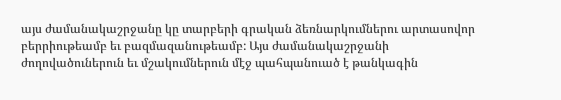այս ժամանակաշրջանը կը տարբերի գրական ձեռնարկումներու արտասովոր բերրիութեամբ եւ բազմազանութեամբ: Այս ժամանակաշրջանի ժողովածուներուն եւ մշակումներուն մէջ պահպանուած է թանկագին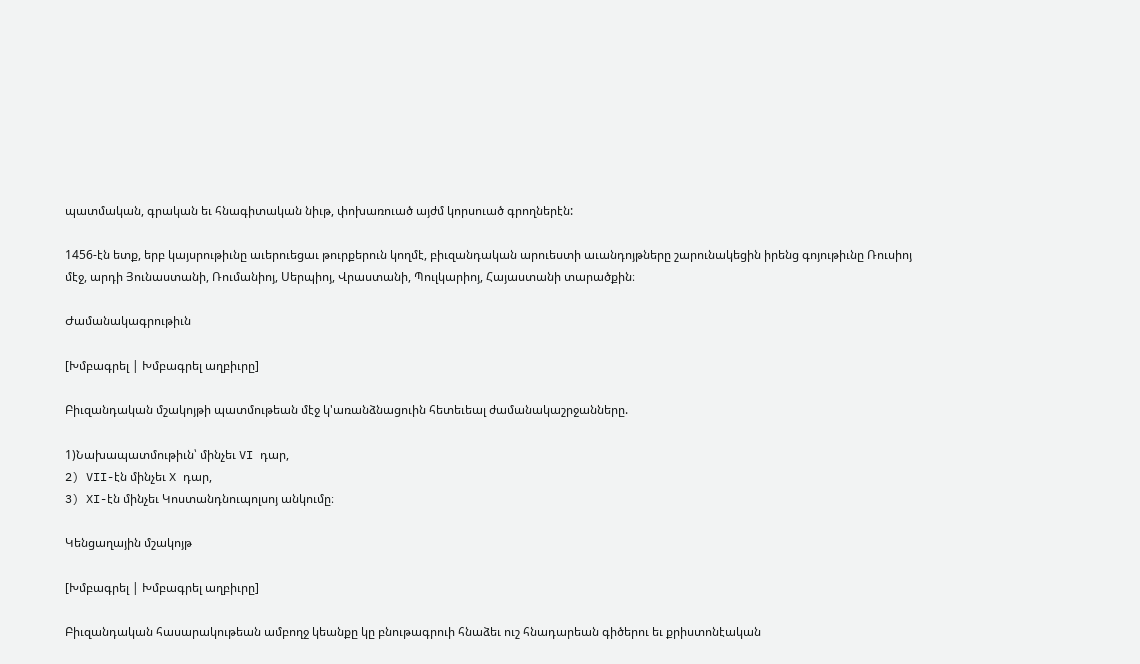պատմական, գրական եւ հնագիտական նիւթ, փոխառուած այժմ կորսուած գրողներէն:

1456-էն ետք, երբ կայսրութիւնը աւերուեցաւ թուրքերուն կողմէ, բիւզանդական արուեստի աւանդոյթները շարունակեցին իրենց գոյութիւնը Ռուսիոյ մէջ, արդի Յունաստանի, Ռումանիոյ, Սերպիոյ, Վրաստանի, Պուլկարիոյ, Հայաստանի տարածքին։

Ժամանակագրութիւն

[Խմբագրել | Խմբագրել աղբիւրը]

Բիւզանդական մշակոյթի պատմութեան մէջ կ'առանձնացուին հետեւեալ ժամանակաշրջանները.

1)Նախապատմութիւն՝ մինչեւ VI դար,
2) VII-էն մինչեւ X դար,
3) XI-էն մինչեւ Կոստանդնուպոլսոյ անկումը։

Կենցաղային մշակոյթ

[Խմբագրել | Խմբագրել աղբիւրը]

Բիւզանդական հասարակութեան ամբողջ կեանքը կը բնութագրուի հնաձեւ ուշ հնադարեան գիծերու եւ քրիստոնէական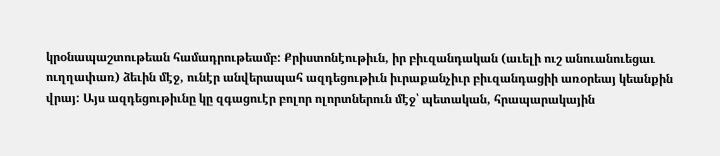կրօնապաշտութեան համադրութեամբ: Քրիստոնէութիւն, իր բիւզանդական (աւելի ուշ անուանուեցաւ ուղղափառ) ձեւին մէջ, ունէր անվերապահ ազդեցութիւն իւրաքանչիւր բիւզանդացիի առօրեայ կեանքին վրայ: Այս ազդեցութիւնը կը զգացուէր բոլոր ոլորտներուն մէջ՝ պետական, հրապարակային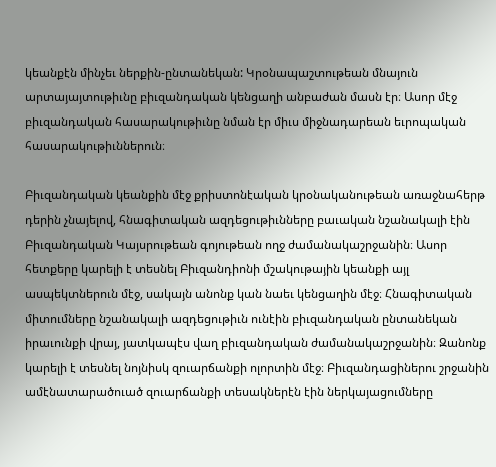կեանքէն մինչեւ ներքին-ընտանեկան: Կրօնապաշտութեան մնայուն արտայայտութիւնը բիւզանդական կենցաղի անբաժան մասն էր։ Ասոր մէջ բիւզանդական հասարակութիւնը նման էր միւս միջնադարեան եւրոպական հասարակութիւններուն։

Բիւզանդական կեանքին մէջ քրիստոնէական կրօնականութեան առաջնահերթ դերին չնայելով, հնագիտական ազդեցութիւնները բաւական նշանակալի էին Բիւզանդական Կայսրութեան գոյութեան ողջ ժամանակաշրջանին։ Ասոր հետքերը կարելի է տեսնել Բիւզանդիոնի մշակութային կեանքի այլ ասպեկտներուն մէջ, սակայն անոնք կան նաեւ կենցաղին մէջ։ Հնագիտական միտումները նշանակալի ազդեցութիւն ունէին բիւզանդական ընտանեկան իրաւունքի վրայ, յատկապէս վաղ բիւզանդական ժամանակաշրջանին։ Զանոնք կարելի է տեսնել նոյնիսկ զուարճանքի ոլորտին մէջ։ Բիւզանդացիներու շրջանին ամէնատարածուած զուարճանքի տեսակներէն էին ներկայացումները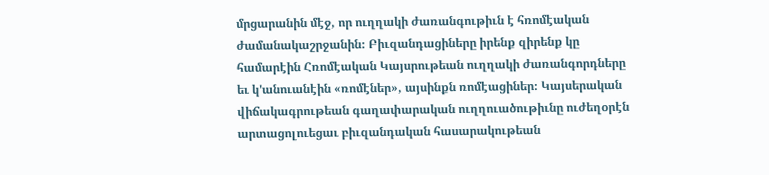մրցարանին մէջ, որ ուղղակի ժառանգութիւն է հռոմէական ժամանակաշրջանին։ Բիւզանդացիները իրենք զիրենք կը համարէին Հռոմէական Կայսրութեան ուղղակի ժառանգորդները եւ կ'անուանէին «ռոմէներ», այսինքն ռոմէացիներ։ Կայսերական վիճակագրութեան գաղափարական ուղղուածութիւնը ուժեղօրէն արտացոլուեցաւ բիւզանդական հասարակութեան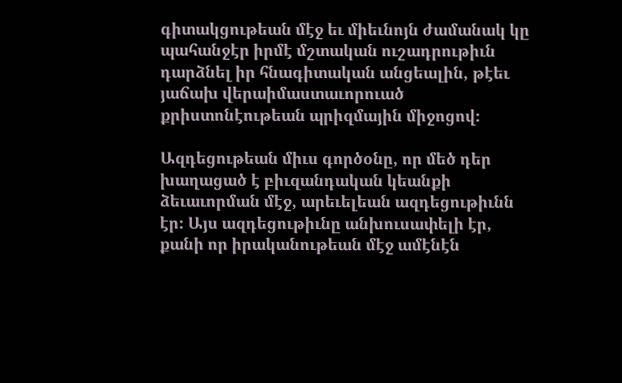գիտակցութեան մէջ եւ միեւնոյն ժամանակ կը պահանջէր իրմէ մշտական ուշադրութիւն դարձնել իր հնագիտական անցեալին, թէեւ յաճախ վերաիմաստաւորուած քրիստոնէութեան պրիզմային միջոցով։

Ազդեցութեան միւս գործօնը, որ մեծ դեր խաղացած է բիւզանդական կեանքի ձեւաւորման մէջ, արեւելեան ազդեցութիւնն էր։ Այս ազդեցութիւնը անխուսափելի էր, քանի որ իրականութեան մէջ ամէնէն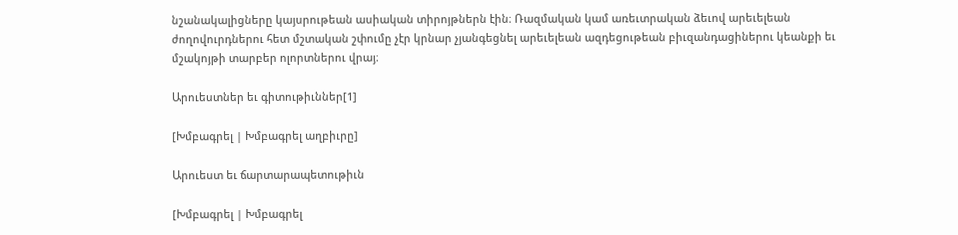նշանակալիցները կայսրութեան ասիական տիրոյթներն էին։ Ռազմական կամ առեւտրական ձեւով արեւելեան ժողովուրդներու հետ մշտական շփումը չէր կրնար չյանգեցնել արեւելեան ազդեցութեան բիւզանդացիներու կեանքի եւ մշակոյթի տարբեր ոլորտներու վրայ։

Արուեստներ եւ գիտութիւններ[1]

[Խմբագրել | Խմբագրել աղբիւրը]

Արուեստ եւ ճարտարապետութիւն

[Խմբագրել | Խմբագրել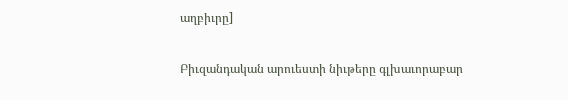աղբիւրը]

Բիւզանդական արուեստի նիւթերը գլխաւորաբար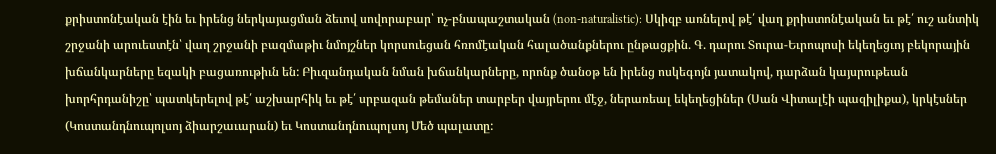քրիստոնէական էին եւ իրենց ներկայացման ձեւով սովորաբար՝ ոչ-բնապաշտական (non-naturalistic): Սկիզբ առնելով թէ՛ վաղ քրիստոնէական եւ թէ՛ ուշ անտիկ շրջանի արուեստէն՝ վաղ շրջանի բազմաթիւ նմոյշներ կորսուեցան հռոմէական հալածանքներու ընթացքին. Գ. դարու Տուրա-Եւրոպոսի եկեղեցւոյ բեկորային խճանկարները եզակի բացառութիւն են: Բիւզանդական նման խճանկարները, որոնք ծանօթ են իրենց ոսկեգոյն յատակով, դարձան կայսրութեան խորհրդանիշը՝ պատկերելով թէ՛ աշխարհիկ եւ թէ՛ սրբազան թեմաներ տարբեր վայրերու մէջ, ներառեալ եկեղեցիներ (Սան Վիտալէի պազիլիքա), կրկէսներ (Կոստանդնուպոլսոյ ձիարշաւարան) եւ Կոստանդնուպոլսոյ Մեծ պալատը: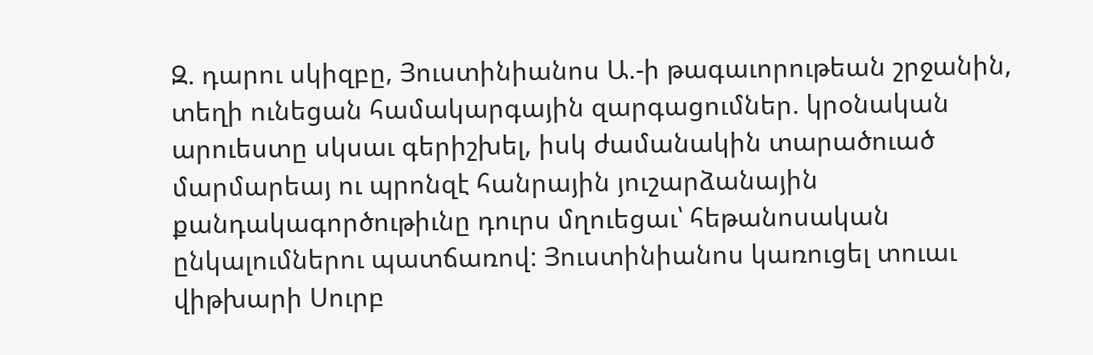Զ. դարու սկիզբը, Յուստինիանոս Ա.-ի թագաւորութեան շրջանին, տեղի ունեցան համակարգային զարգացումներ. կրօնական արուեստը սկսաւ գերիշխել, իսկ ժամանակին տարածուած մարմարեայ ու պրոնզէ հանրային յուշարձանային քանդակագործութիւնը դուրս մղուեցաւ՝ հեթանոսական ընկալումներու պատճառով: Յուստինիանոս կառուցել տուաւ վիթխարի Սուրբ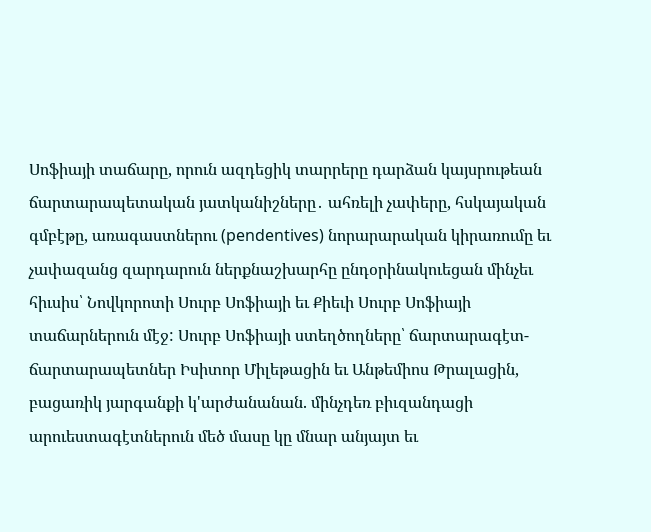Սոֆիայի տաճարը, որուն ազդեցիկ տարրերը դարձան կայսրութեան ճարտարապետական յատկանիշները․ ահռելի չափերը, հսկայական գմբէթը, առագաստներու (pendentives) նորարարական կիրառումը եւ չափազանց զարդարուն ներքնաշխարհը ընդօրինակուեցան մինչեւ հիւսիս՝ Նովկորոտի Սուրբ Սոֆիայի եւ Քիեւի Սուրբ Սոֆիայի տաճարներուն մէջ: Սուրբ Սոֆիայի ստեղծողները՝ ճարտարագէտ-ճարտարապետներ Իսիտոր Միլեթացին եւ Անթեմիոս Թրալացին, բացառիկ յարգանքի կ'արժանանան. մինչդեռ բիւզանդացի արուեստագէտներուն մեծ մասը կը մնար անյայտ եւ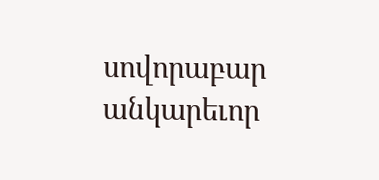սովորաբար անկարեւոր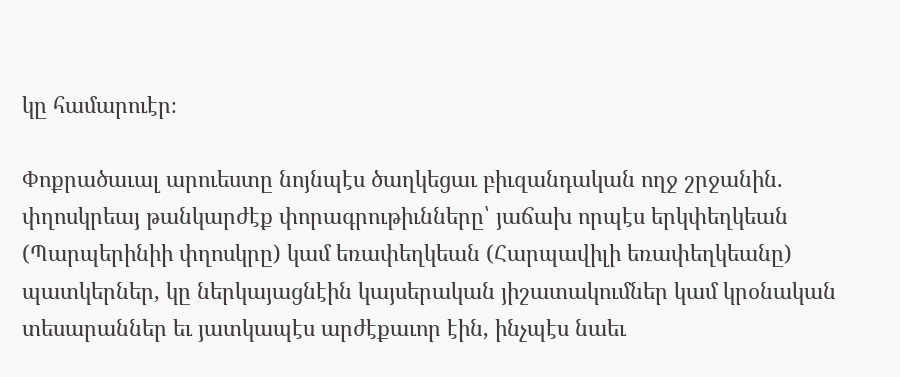կը համարուէր։

Փոքրածաւալ արուեստը նոյնպէս ծաղկեցաւ բիւզանդական ողջ շրջանին. փղոսկրեայ թանկարժէք փորագրութիւնները՝ յաճախ որպէս երկփեղկեան (Պարպերինիի փղոսկրը) կամ եռափեղկեան (Հարպավիլի եռափեղկեանը) պատկերներ, կը ներկայացնէին կայսերական յիշատակումներ կամ կրօնական տեսարաններ եւ յատկապէս արժէքաւոր էին, ինչպէս նաեւ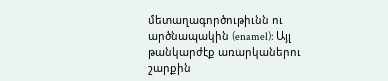մետաղագործութիւնն ու արծնապակին (enamel): Այլ թանկարժէք առարկաներու շարքին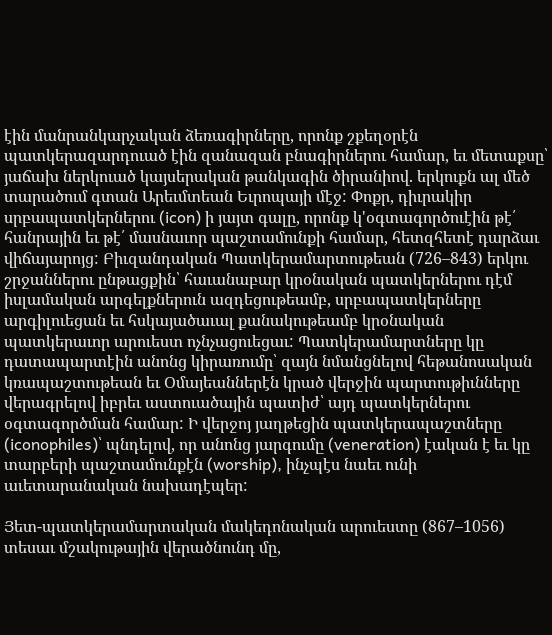էին մանրանկարչական ձեռագիրները, որոնք շքեղօրէն պատկերազարդուած էին զանազան բնագիրներու համար, եւ մետաքսը՝ յաճախ ներկուած կայսերական թանկագին ծիրանիով. երկուքն ալ մեծ տարածում գտան Արեւմտեան Եւրոպայի մէջ: Փոքր, դիւրակիր սրբապատկերներու (icon) ի յայտ գալը, որոնք կ'օգտագործուէին թէ՛ հանրային եւ թէ՛ մասնաւոր պաշտամունքի համար, հետզհետէ դարձաւ վիճայարոյց: Բիւզանդական Պատկերամարտութեան (726–843) երկու շրջաններու ընթացքին՝ հաւանաբար կրօնական պատկերներու դէմ իսլամական արգելքներուն ազդեցութեամբ, սրբապատկերները արգիլուեցան եւ հսկայածաւալ քանակութեամբ կրօնական պատկերաւոր արուեստ ոչնչացուեցաւ: Պատկերամարտները կը դատապարտէին անոնց կիրառումը՝ զայն նմանցնելով հեթանոսական կռապաշտութեան եւ Օմայեաններէն կրած վերջին պարտութիւնները վերագրելով իբրեւ աստուածային պատիժ՝ այդ պատկերներու օգտագործման համար: Ի վերջոյ յաղթեցին պատկերապաշտները (iconophiles)՝ պնդելով, որ անոնց յարգումը (veneration) էական է եւ կը տարբերի պաշտամունքէն (worship), ինչպէս նաեւ ունի աւետարանական նախադէպեր:

Յետ-պատկերամարտական մակեդոնական արուեստը (867–1056) տեսաւ մշակութային վերածնունդ մը,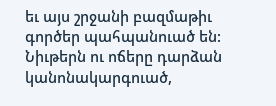եւ այս շրջանի բազմաթիւ գործեր պահպանուած են: Նիւթերն ու ոճերը դարձան կանոնակարգուած,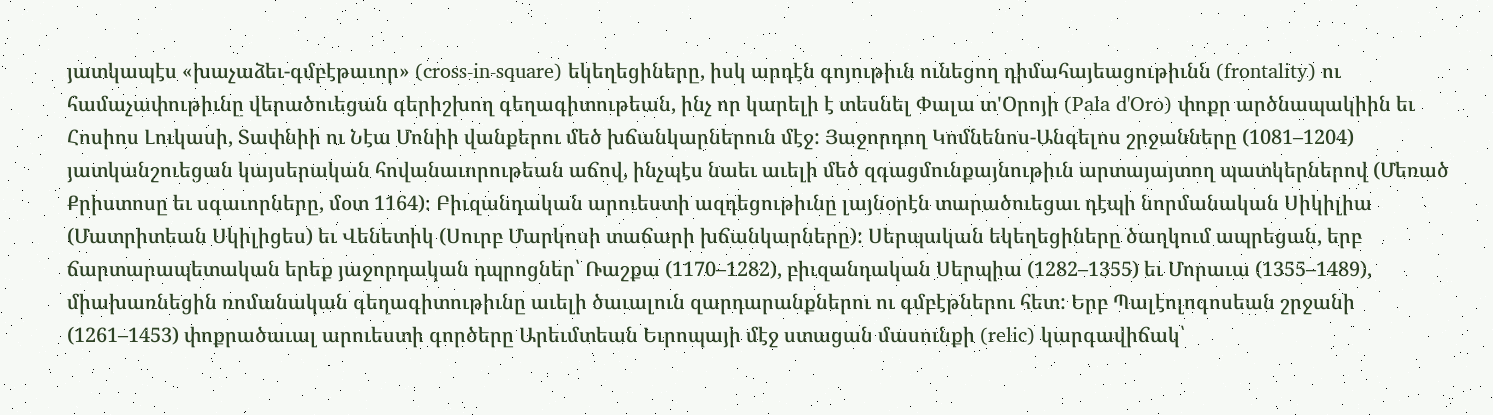յատկապէս «խաչաձեւ-գմբէթաւոր» (cross-in-square) եկեղեցիները, իսկ արդէն գոյութիւն ունեցող դիմահայեացութիւնն (frontality) ու համաչափութիւնը վերածուեցան գերիշխող գեղագիտութեան, ինչ որ կարելի է տեսնել Փալա տ'Օրոյի (Pala d'Oro) փոքր արծնապակիին եւ Հոսիոս Լուկասի, Տափնիի ու Նէա Մոնիի վանքերու մեծ խճանկարներուն մէջ: Յաջորդող Կոմնենոս-Անգելոս շրջանները (1081–1204) յատկանշուեցան կայսերական հովանաւորութեան աճով, ինչպէս նաեւ աւելի մեծ զգացմունքայնութիւն արտայայտող պատկերներով (Մեռած Քրիստոսը եւ սգաւորները, մօտ 1164)։ Բիւզանդական արուեստի ազդեցութիւնը լայնօրէն տարածուեցաւ դէպի նորմանական Սիկիլիա (Մատրիտեան Սկիլիցես) եւ Վենետիկ (Սուրբ Մարկոսի տաճարի խճանկարները): Սերպական եկեղեցիները ծաղկում ապրեցան, երբ ճարտարապետական երեք յաջորդական դպրոցներ՝ Ռաշքա (1170–1282), բիւզանդական Սերպիա (1282–1355) եւ Մորաւա (1355–1489), միախառնեցին ռոմանական գեղագիտութիւնը աւելի ծաւալուն զարդարանքներու ու գմբէթներու հետ: Երբ Պալէոլոգոսեան շրջանի (1261–1453) փոքրածաւալ արուեստի գործերը Արեւմտեան Եւրոպայի մէջ ստացան մասունքի (relic) կարգավիճակ՝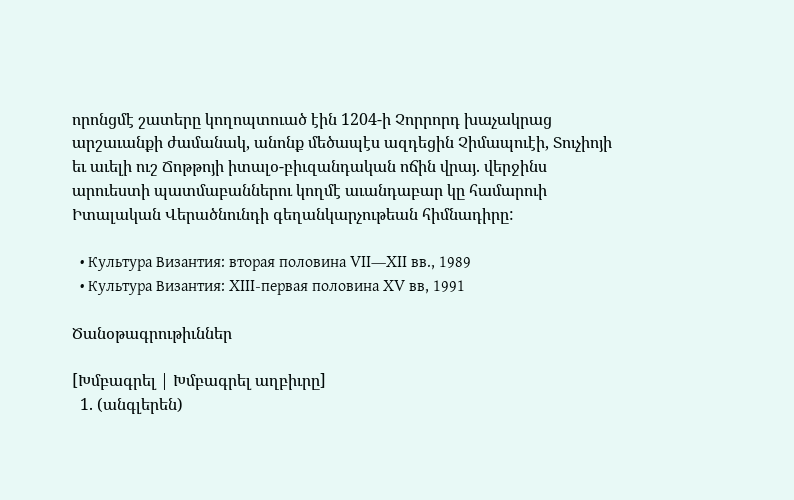որոնցմէ շատերը կողոպտուած էին 1204-ի Չորրորդ խաչակրաց արշաւանքի ժամանակ, անոնք մեծապէս ազդեցին Չիմապուէի, Տուչիոյի եւ աւելի ուշ Ճոթթոյի իտալօ-բիւզանդական ոճին վրայ. վերջինս արուեստի պատմաբաններու կողմէ աւանդաբար կը համարուի Իտալական Վերածնունդի գեղանկարչութեան հիմնադիրը:

  • Культура Византия: вторая половина VII—XII вв., 1989
  • Культура Византия: XIII-первая половина XV вв, 1991

Ծանօթագրութիւններ

[Խմբագրել | Խմբագրել աղբիւրը]
  1. (անգլերեն)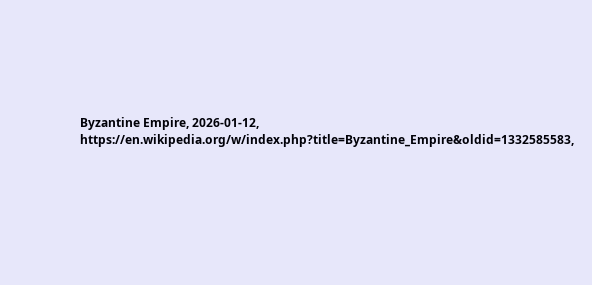Byzantine Empire, 2026-01-12, https://en.wikipedia.org/w/index.php?title=Byzantine_Empire&oldid=1332585583,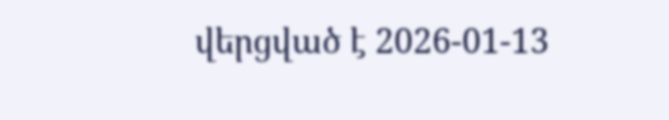վերցված է 2026-01-13